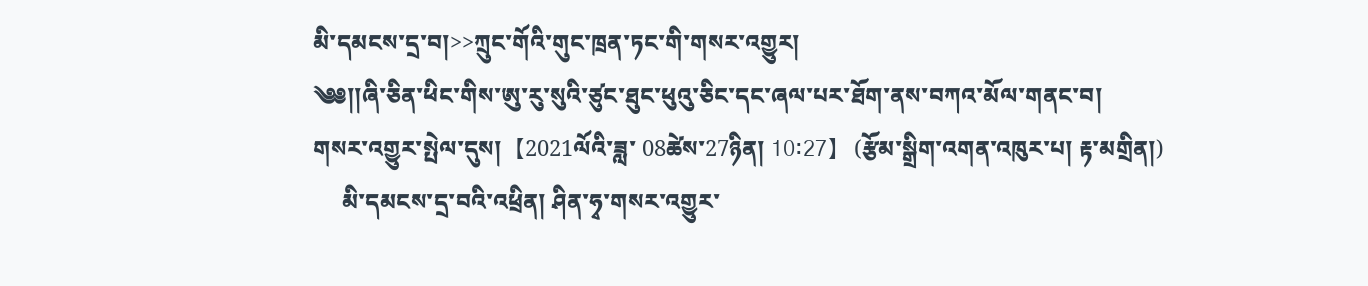མི་དམངས་དྲ་བ།>>ཀྲུང་གོའི་གུང་ཁྲན་ཏང་གི་གསར་འགྱུར།
༄༅།།ཞི་ཅིན་ཕིང་གིས་ཨུ་རུ་སུའི་ཙུང་ཐུང་ཕུའུ་ཅིང་དང་ཞལ་པར་ཐོག་ནས་བཀའ་མོལ་གནང་བ།
གསར་འགྱུར་སྤེལ་དུས།  【2021ལོའི་ཟླ་ 08ཚེས་27ཉིན། 10:27】   (རྩོམ་སྒྲིག་འགན་འཁུར་པ། རྟ་མགྲིན།)
     མི་དམངས་དྲ་བའི་འཕྲིན། ཤིན་ཧྭ་གསར་འགྱུར་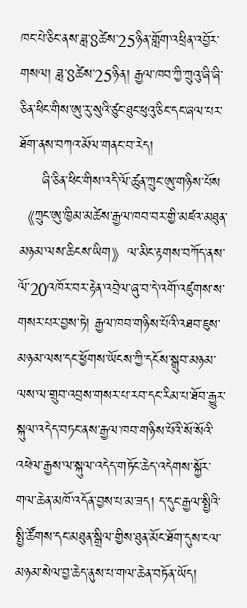ཁང་པེ་ཅིང་ནས་ཟླ་8ཚེས་25ཉིན་གློག་འཕྲིན་འབྱོར་གསལ། ཟླ་8ཚེས་25ཉིན། རྒྱལ་ཁབ་ཀྱི་ཀྲུའུ་ཞི་ཞི་ཅིན་ཕིང་གིས་ཨུ་རུ་སུའི་ཙུང་ཐུང་ཕུའུ་ཅིང་དང་ཞལ་པར་ཐོག་ནས་བཀའ་མོལ་གནང་བ་རེད།
     ཞི་ཅིན་ཕིང་གིས་འདི་ལོ་ཚུན་ཀྲུང་ཨུ་གཉིས་པོས《ཀྲུང་ཨུ་ཁྱིམ་མཚེས་རྒྱལ་ཁབ་བར་གྱི་མཛའ་མཐུན་མཉམ་ལས་ཆིངས་ཡིག》ལ་མིང་རྟགས་བཀོད་ནས་ལོ་20འཁོར་བར་རྟེན་འབྲེལ་ཞུ་བ་དེ་འགོ་འཛུགས་ས་གསར་པར་བྱས་ཏེ། རྒྱལ་ཁབ་གཉིས་པོའི་འཐབ་ཇུས་མཉམ་ལས་དང་ཕྱོགས་ཡོངས་ཀྱི་དངོས་སྒྲུབ་མཉམ་ལས་ལ་གྲུབ་འབྲས་གསར་པ་རབ་དང་རིམ་པ་ཐོབ་རྒྱུར་སྐུལ་འདེད་བཏང་ནས་རྒྱལ་ཁབ་གཉིས་པོའི་སོ་སོའི་འཕེལ་རྒྱས་ལ་སྐུལ་འདེད་གཏོང་ཆེད་འདེགས་སྐྱོར་གལ་ཆེན་མཁོ་འདོན་བྱས་པ་མ་ཟད། ད་དུང་རྒྱལ་སྤྱིའི་སྤྱི་ཚོགས་དང་མཐུན་སྒྲིལ་གྱིས་ཐུན་མོང་ཐོག་དུས་ངལ་མཉམ་སེལ་བྱ་ཆེད་ནུས་པ་གལ་ཆེན་བཏོན་ཡོད།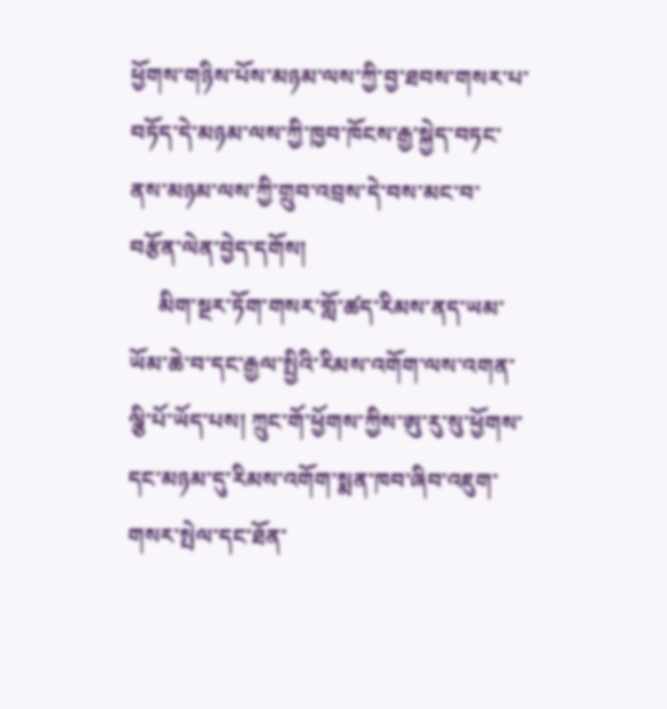ཕྱོགས་གཉིས་པོས་མཉམ་ལས་ཀྱི་བྱ་ཐབས་གསར་པ་བཏོད་དེ་མཉམ་ལས་ཀྱི་ཁྱབ་ཁོངས་རྒྱ་སྐྱེད་བཏང་ནས་མཉམ་ལས་ཀྱི་གྲུབ་འབྲས་དེ་བས་མང་བ་བརྩོན་ལེན་བྱེད་དགོས།
     མིག་སྔར་ཏོག་གསར་གློ་ཚད་རིམས་ནད་ཡམ་ཡོམ་ཆེ་བ་དང་རྒྱལ་སྤྱིའི་རིམས་འགོག་ལས་འགན་ལྕི་པོ་ཡོད་པས། ཀྲུང་གོ་ཕྱོགས་ཀྱིས་ཨུ་རུ་སུ་ཕྱོགས་དང་མཉམ་དུ་རིམས་འགོག་སྨན་ཁབ་ཞིབ་འཇུག་གསར་སྤེལ་དང་ཐོན་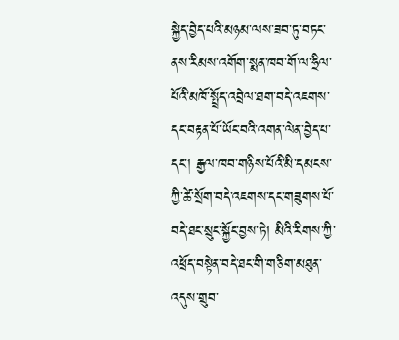སྐྱེད་བྱེད་པའི་མཉམ་ལས་ཟབ་ཏུ་བཏང་ནས་རིམས་འགོག་སྨན་ཁབ་གོ་ལ་ཧྲིལ་པོའི་མཁོ་སྤྲོད་འབྲེལ་ཐག་བདེ་འཇགས་དང་བརྟན་པོ་ཡོང་བའི་འགན་ལེན་བྱེད་པ་དང་། རྒྱལ་ཁབ་གཉིས་པོའི་མི་དམངས་ཀྱི་ཚེ་སྲོག་བདེ་འཇགས་དང་གཟུགས་པོ་བདེ་ཐང་སྲུང་སྐྱོང་བྱས་ཏེ། མིའི་རིགས་ཀྱི་འཕྲོད་བསྟེན་བདེ་ཐང་གི་གཅིག་མཐུན་འདུས་གྲུབ་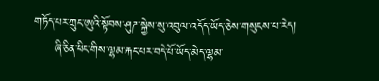གཏོད་པར་ཀྲུང་ཨུའི་སྟོབས་ཤུཌ་སྐྱེས་སུ་འབུལ་འདོད་ཡོད་ཅེས་གསུངས་པ་རེད།
     ཞི་ཅིན་ཕིང་གིས་ལྷམ་རྐང་པར་བདེ་པོ་ཡོད་མེད་ལྷམ་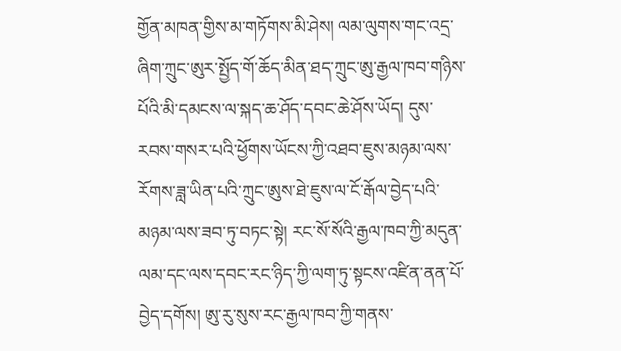གྱོན་མཁན་གྱིས་མ་གཏོགས་མི་ཤེས། ལམ་ལུགས་གང་འདྲ་ཞིག་ཀྲུང་ཨུར་སྤྱོད་གོ་ཆོད་མིན་ཐད་ཀྲུང་ཨུ་རྒྱལ་ཁབ་གཉིས་པོའི་མི་དམངས་ལ་སྐད་ཆ་ཤོད་དབང་ཆེ་ཤོས་ཡོད། དུས་རབས་གསར་པའི་ཕྱོགས་ཡོངས་ཀྱི་འཐབ་ཇུས་མཉམ་ལས་རོགས་ཟླ་ཡིན་པའི་ཀྲུང་ཨུས་ཐེ་ཇུས་ལ་ངོ་རྒོལ་བྱེད་པའི་མཉམ་ལས་ཟབ་ཏུ་བཏང་སྟེ། རང་སོ་སོའི་རྒྱལ་ཁབ་ཀྱི་མདུན་ལམ་དང་ལས་དབང་རང་ཉིད་ཀྱི་ལག་ཏུ་སྟངས་འཛིན་ནན་པོ་བྱེད་དགོས། ཨུ་རུ་སུས་རང་རྒྱལ་ཁབ་ཀྱི་གནས་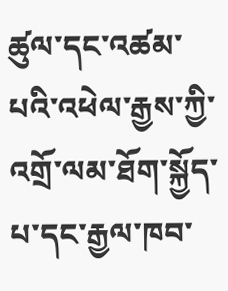ཚུལ་དང་འཚམ་པའི་འཕེལ་རྒྱས་ཀྱི་འགྲོ་ལམ་ཐོག་སྐྱོད་པ་དང་རྒྱལ་ཁབ་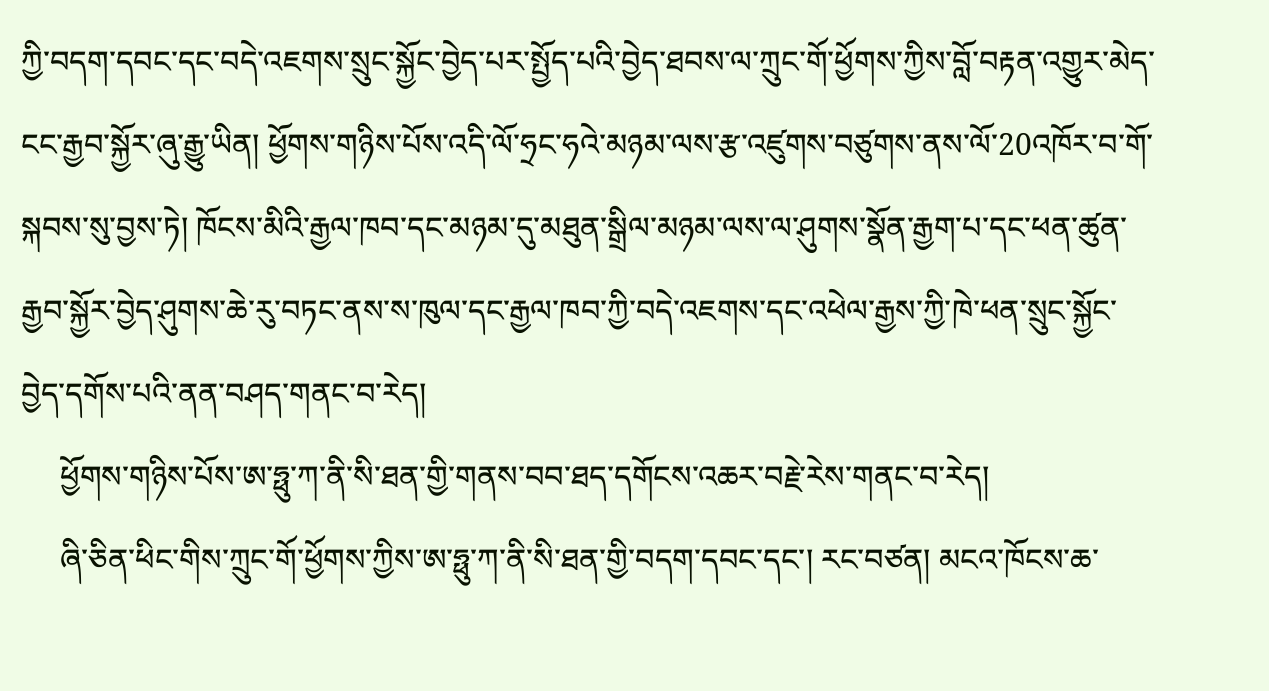ཀྱི་བདག་དབང་དང་བདེ་འཇགས་སྲུང་སྐྱོང་བྱེད་པར་སྤྱོད་པའི་བྱེད་ཐབས་ལ་ཀྲུང་གོ་ཕྱོགས་ཀྱིས་བློ་བརྟན་འགྱུར་མེད་ངང་རྒྱབ་སྐྱོར་ཞུ་རྒྱུ་ཡིན། ཕྱོགས་གཉིས་པོས་འདི་ལོ་ཧྲང་ཧའེ་མཉམ་ལས་རྩ་འཛུགས་བཙུགས་ནས་ལོ་20འཁོར་བ་གོ་སྐབས་སུ་བྱས་ཏེ། ཁོངས་མིའི་རྒྱལ་ཁབ་དང་མཉམ་དུ་མཐུན་སྒྲིལ་མཉམ་ལས་ལ་ཤུགས་སྣོན་རྒྱག་པ་དང་ཕན་ཚུན་རྒྱབ་སྐྱོར་བྱེད་ཤུགས་ཆེ་རུ་བཏང་ནས་ས་ཁུལ་དང་རྒྱལ་ཁབ་ཀྱི་བདེ་འཇགས་དང་འཕེལ་རྒྱས་ཀྱི་ཁེ་ཕན་སྲུང་སྐྱོང་བྱེད་དགོས་པའི་ནན་བཤད་གནང་བ་རེད།
     ཕྱོགས་གཉིས་པོས་ཨ་ཧྥུ་ཀ་ནི་སི་ཐན་གྱི་གནས་བབ་ཐད་དགོངས་འཆར་བརྗེ་རེས་གནང་བ་རེད།
     ཞི་ཅིན་ཕིང་གིས་ཀྲུང་གོ་ཕྱོགས་ཀྱིས་ཨ་ཧྥུ་ཀ་ནི་སི་ཐན་གྱི་བདག་དབང་དང་། རང་བཙན། མངའ་ཁོངས་ཆ་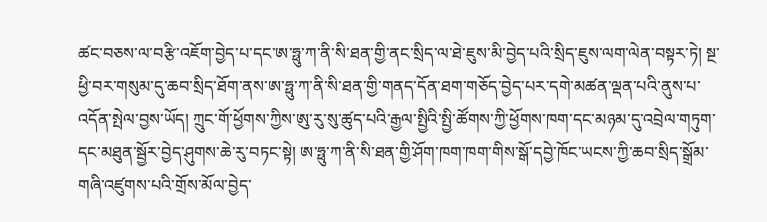ཚང་བཅས་ལ་བརྩི་འཇོག་བྱེད་པ་དང་ཨ་ཧྥུ་ཀ་ནི་སི་ཐན་གྱི་ནང་སྲིད་ལ་ཐེ་ཇུས་མི་བྱེད་པའི་སྲིད་ཇུས་ལག་ལེན་བསྟར་ཏེ། སྔ་ཕྱི་བར་གསུམ་དུ་ཆབ་སྲིད་ཐོག་ནས་ཨ་ཧྥུ་ཀ་ནི་སི་ཐན་གྱི་གནད་དོན་ཐག་གཅོད་བྱེད་པར་དགེ་མཚན་ལྡན་པའི་ནུས་པ་འདོན་སྤེལ་བྱས་ཡོད། ཀྲུང་གོ་ཕྱོགས་ཀྱིས་ཨུ་རུ་སུ་ཚུད་པའི་རྒྱལ་སྤྱིའི་སྤྱི་ཚོགས་ཀྱི་ཕྱོགས་ཁག་དང་མཉམ་དུ་འབྲེལ་གཏུག་དང་མཐུན་སྦྱོར་བྱེད་ཤུགས་ཆེ་རུ་བཏང་སྟེ། ཨ་ཧྥུ་ཀ་ནི་སི་ཐན་གྱི་ཤོག་ཁག་ཁག་གིས་སྒོ་དབྱེ་ཁོང་ཡངས་ཀྱི་ཆབ་སྲིད་སྒྲོམ་གཞི་འཛུགས་པའི་གྲོས་མོལ་བྱེད་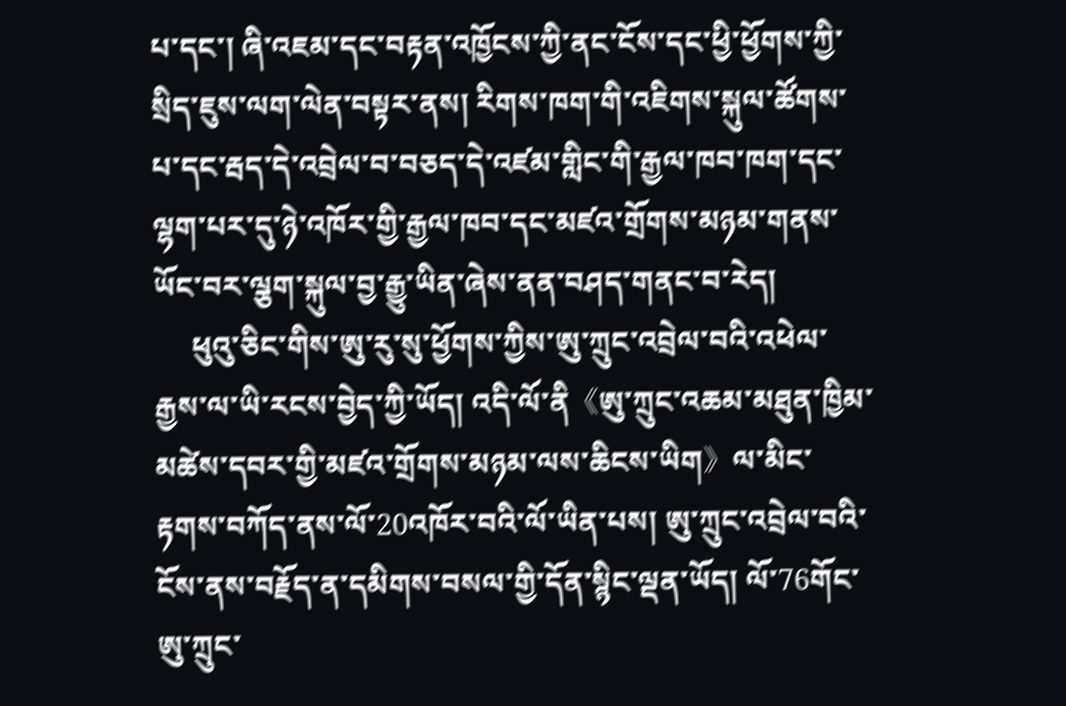པ་དང་། ཞི་འཇམ་དང་བརྟན་འཁྱོངས་ཀྱི་ནང་ངོས་དང་ཕྱི་ཕྱོགས་ཀྱི་སྲིད་ཇུས་ལག་ལེན་བསྟར་ནས། རིགས་ཁག་གི་འཇིགས་སྐུལ་ཚོགས་པ་དང་རྦད་དེ་འབྲེལ་བ་བཅད་དེ་འཛམ་གླིང་གི་རྒྱལ་ཁབ་ཁག་དང་ལྷག་པར་དུ་ཉེ་འཁོར་གྱི་རྒྱལ་ཁབ་དང་མཛའ་གྲོགས་མཉམ་གནས་ཡོང་བར་ལྕག་སྐུལ་བྱ་རྒྱུ་ཡིན་ཞེས་ནན་བཤད་གནང་བ་རེད།
     ཕུའུ་ཅིང་གིས་ཨུ་རུ་སུ་ཕྱོགས་ཀྱིས་ཨུ་ཀྲུང་འབྲེལ་བའི་འཕེལ་རྒྱས་ལ་ཡི་རངས་བྱེད་ཀྱི་ཡོད། འདི་ལོ་ནི《ཨུ་ཀྲུང་འཆམ་མཐུན་ཁྱིམ་མཚེས་དབར་གྱི་མཛའ་གྲོགས་མཉམ་ལས་ཆིངས་ཡིག》ལ་མིང་རྟགས་བཀོད་ནས་ལོ་20འཁོར་བའི་ལོ་ཡིན་པས། ཨུ་ཀྲུང་འབྲེལ་བའི་ངོས་ནས་བརྗོད་ན་དམིགས་བསལ་གྱི་དོན་སྙིང་ལྡན་ཡོད། ལོ་76གོང་ཨུ་ཀྲུང་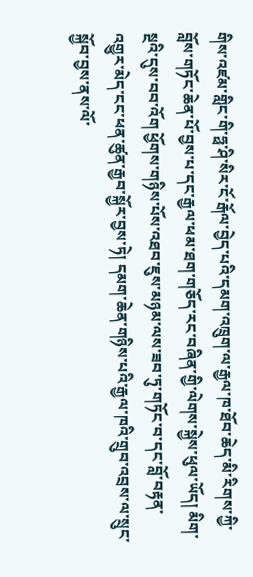གིས་འཛམ་གླིང་གི་ཧྥ་ཤི་སིར་ངོ་རྒོལ་བྱེད་པའི་དམག་འཁྲུག་ལ་རྒྱལ་ཁ་ཐོབ་ཆེད་མི་རིགས་ཀྱི་བློས་གཏོང་ཆེན་པོ་བྱས་པ་དང་རྒྱལ་ཕམ་ཐག་གཅོད་རང་བཞིན་གྱི་ལེགས་སྐྱེས་ཕུལ་ཡོད། མིག་སྔའི་དུས་བབ་འོག ཕྱོགས་གཉིས་པོས་འཐབ་ཇུས་མཉམ་ལས་ཟབ་ཏུ་གཏོང་བ་དང་བློ་བརྟན་འགྱུར་མེད་ངང་ཕན་ཚུན་རྒྱབ་སྐྱོར་བྱས་ཏེ། དམག་ཆེན་གཉིས་པའི་རྒྱལ་ཁའི་གྲུབ་འབྲས་ལ་སྲུང་སྐྱོབ་བྱས་ནས་ལོ་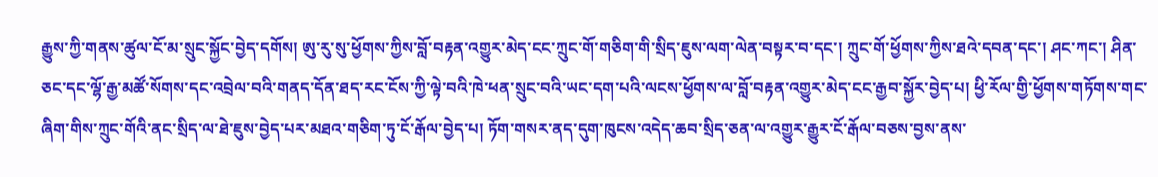རྒྱུས་ཀྱི་གནས་ཚུལ་ངོ་མ་སྲུང་སྐྱོང་བྱེད་དགོས། ཨུ་རུ་སུ་ཕྱོགས་ཀྱིས་བློ་བརྟན་འགྱུར་མེད་ངང་ཀྲུང་གོ་གཅིག་གི་སྲིད་ཇུས་ལག་ལེན་བསྟར་བ་དང་། ཀྲུང་གོ་ཕྱོགས་ཀྱིས་ཐའེ་དབན་དང་། ཤང་ཀང་། ཤིན་ཅང་དང་ལྷོ་རྒྱ་མཚོ་སོགས་དང་འབྲེལ་བའི་གནད་དོན་ཐད་རང་ངོས་ཀྱི་ལྟེ་བའི་ཁེ་ཕན་སྲུང་བའི་ཡང་དག་པའི་ལངས་ཕྱོགས་ལ་བློ་བརྟན་འགྱུར་མེད་ངང་རྒྱབ་སྐྱོར་བྱེད་པ། ཕྱི་རོལ་གྱི་ཕྱོགས་གཏོགས་གང་ཞིག་གིས་ཀྲུང་གོའི་ནང་སྲིད་ལ་ཐེ་ཇུས་བྱེད་པར་མཐའ་གཅིག་ཏུ་ངོ་རྒོལ་བྱེད་པ། ཏོག་གསར་ནད་དུག་ཁུངས་འདེད་ཆབ་སྲིད་ཅན་ལ་འགྱུར་རྒྱུར་ངོ་རྒོལ་བཅས་བྱས་ནས་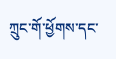ཀྲུང་གོ་ཕྱོགས་དང་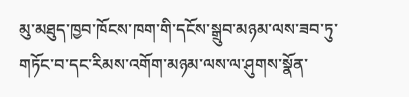མུ་མཐུད་ཁྱབ་ཁོངས་ཁག་གི་དངོས་སྒྲུབ་མཉམ་ལས་ཟབ་ཏུ་གཏོང་བ་དང་རིམས་འགོག་མཉམ་ལས་ལ་ཤུགས་སྣོན་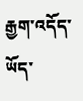རྒྱག་འདོད་ཡོད་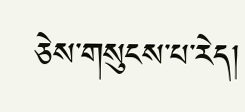ཅེས་གསུངས་པ་རེད།